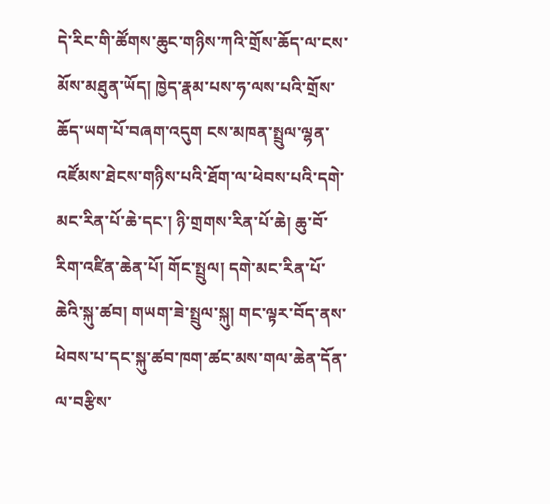དེ་རིང་གི་ཚོགས་ཆུང་གཉིས་ཀའི་གྲོས་ཆོད་ལ་ངས་མོས་མཐུན་ཡོད། ཁྱེད་རྣམ་པས་ཧ་ལས་པའི་གྲོས་ཆོད་ཡག་པོ་བཞག་འདུག ངས་མཁན་སྤྲུལ་ལྷན་འཛོམས་ཐེངས་གཉིས་པའི་ཐོག་ལ་ཕེབས་པའི་དགེ་མང་རིན་པོ་ཆེ་དང་། ཉི་གྲགས་རིན་པོ་ཆེ། ཆུ་བོ་རིག་འཛིན་ཆེན་པོ། གོང་སྤྲུལ། དགེ་མང་རིན་པོ་ཆེའི་སྐུ་ཚབ། གཡག་ཟེ་སྤྲུལ་སྐུ། གང་ལྟར་བོད་ནས་ཕེབས་པ་དང་སྐུ་ཚབ་ཁག་ཚང་མས་གལ་ཆེན་དོན་ལ་བརྩིས་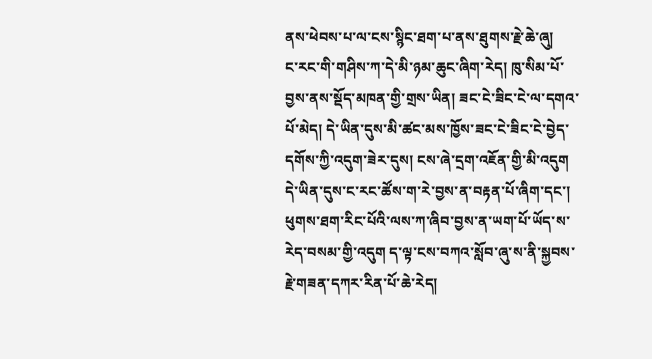ནས་ཕེབས་པ་ལ་ངས་སྙིང་ཐག་པ་ནས་ཐུགས་རྗེ་ཆེ་ཞུ།
ང་རང་གི་གཤིས་ཀ་དེ་མི་ཉམ་ཆུང་ཞིག་རེད། ཁུ་སིམ་པོ་བྱས་ནས་སྡོད་མཁན་གྱི་གྲས་ཡིན། ཟང་ངེ་ཟིང་ངེ་ལ་དགའ་པོ་མེད། དེ་ཡིན་དུས་མི་ཚང་མས་ཁྱོས་ཟང་ངེ་ཟིང་ངེ་བྱེད་དགོས་ཀྱི་འདུག་ཟེར་དུས། ངས་ཞེ་དྲག་འཇོན་གྱི་མི་འདུག དེ་ཡིན་དུས་ང་རང་ཚོས་ག་རེ་བྱས་ན་བརྟན་པོ་ཞིག་དང་། ཕུགས་ཐག་རིང་པོའི་ལས་ཀ་ཞིབ་བྱས་ན་ཡག་པོ་ཡོད་ས་རེད་བསམ་གྱི་འདུག ད་ལྟ་ངས་བཀའ་སློབ་ཞུ་ས་ནི་སྐྱབས་རྗེ་གཟན་དཀར་རིན་པོ་ཆེ་རེད།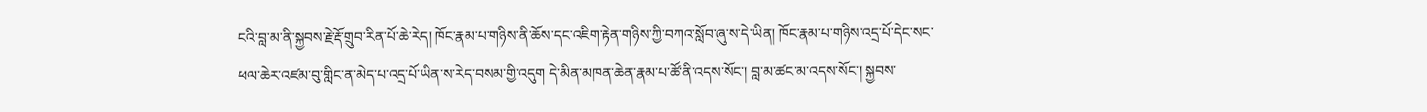ངའི་བླ་མ་ནི་སྐྱབས་རྗེ་རྡོ་གྲུབ་རིན་པོ་ཆེ་རེད། ཁོང་རྣམ་པ་གཉིས་ནི་ཆོས་དང་འཇིག་རྟེན་གཉིས་ཀྱི་བཀའ་སློབ་ཞུ་ས་དེ་ཡིན། ཁོང་རྣམ་པ་གཉིས་འདྲ་པོ་དེང་སང་ཕལ་ཆེར་འཛམ་བུ་གླིང་ན་མེད་པ་འདྲ་པོ་ཡིན་ས་རེད་བསམ་གྱི་འདུག དེ་མིན་མཁན་ཆེན་རྣམ་པ་ཚོ་ནི་འདས་སོང་། བླ་མ་ཚང་མ་འདས་སོང་། སྐྱབས་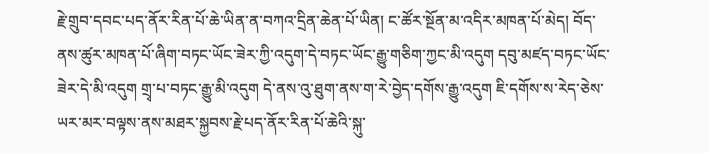རྗེ་གྲུབ་དབང་པད་ནོར་རིན་པོ་ཆེ་ཡིན་ན་བཀའ་དྲིན་ཆེན་པོ་ཡིན། ང་ཚོར་སྔོན་མ་འདིར་མཁན་པོ་མེད། བོད་ནས་ཚུར་མཁན་པོ་ཞིག་བཏང་ཡོང་ཟེར་ཀྱི་འདུག་དེ་བཏང་ཡོང་རྒྱུ་གཅིག་ཀྱང་མི་འདུག དབུ་མཛད་བཏང་ཡོང་ཟེར་དེ་མི་འདུག གྲྭ་པ་བཏང་རྒྱུ་མི་འདུག དེ་ནས་འུ་ཐུག་ནས་ག་རེ་བྱེད་དགོས་རྒྱུ་འདུག ཇི་དགོས་ས་རེད་ཅེས་ཡར་མར་བལྟས་ནས་མཐར་སྐྱབས་རྗེ་པད་ནོར་རིན་པོ་ཆེའི་སྐུ་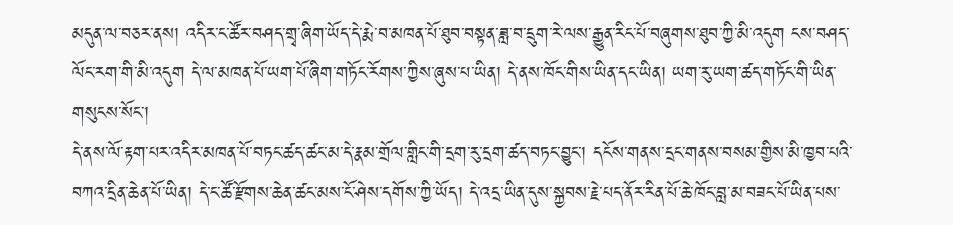མདུན་ལ་བཅར་ནས། འདིར་ང་ཚོར་བཤད་གྲྭ་ཞིག་ཡོད་དེ་རྨེ་བ་མཁན་པོ་ཐུབ་བསྟན་ཟླ་བ་དྲུག་རེ་ལས་རྒྱུན་རིང་པོ་བཞུགས་ཐུབ་ཀྱི་མི་འདུག ངས་བཤད་ལོང་རག་གི་མི་འདུག དེ་ལ་མཁན་པོ་ཡག་པོ་ཞིག་གཏོང་རོགས་ཀྱིས་ཞུས་པ་ཡིན། དེ་ནས་ཁོང་གིས་ཡིན་དང་ཡིན། ཡག་རུ་ཡག་ཚད་གཏོང་གི་ཡིན་གསུངས་སོང་།
དེ་ནས་ལོ་རྟག་པར་འདིར་མཁན་པོ་བཏང་ཚད་ཚང་མ་དེ་རྣམ་གྲོལ་གླིང་གི་དྲག་རུ་དྲག་ཚད་བཏང་བྱུང་། དངོས་གནས་དྲང་གནས་བསམ་གྱིས་མི་ཁྱབ་པའི་བཀའ་དྲིན་ཆེན་པོ་ཡིན། དེ་ང་ཚོ་རྫོགས་ཆེན་ཚང་མས་ངོ་ཤེས་དགོས་ཀྱི་ཡོད། དེ་འདྲ་ཡིན་དུས་སྐྱབས་རྗེ་པད་ནོར་རིན་པོ་ཆེ་ཁོང་བླ་མ་བཟང་པོ་ཡིན་པས་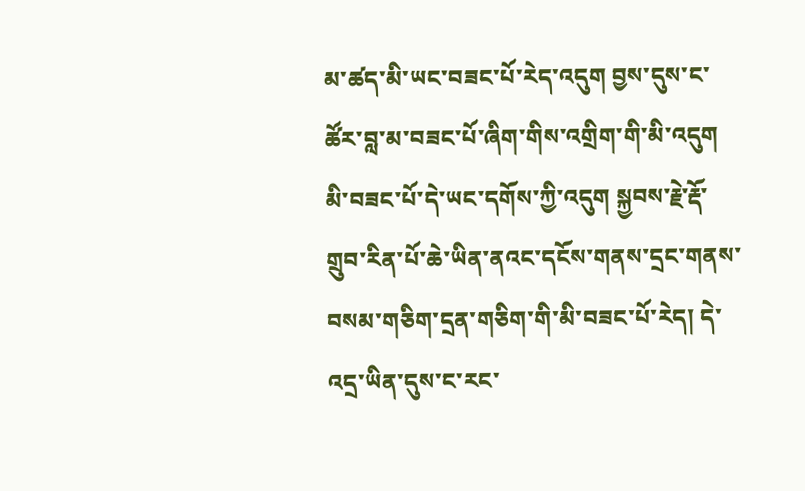མ་ཚད་མི་ཡང་བཟང་པོ་རེད་འདུག བྱས་དུས་ང་ཚོར་བླ་མ་བཟང་པོ་ཞིག་གིས་འགྲིག་གི་མི་འདུག མི་བཟང་པོ་དེ་ཡང་དགོས་ཀྱི་འདུག སྐྱབས་རྗེ་རྡོ་གྲུབ་རིན་པོ་ཆེ་ཡིན་ནའང་དངོས་གནས་དྲང་གནས་བསམ་གཅིག་དྲན་གཅིག་གི་མི་བཟང་པོ་རེད། དེ་འདྲ་ཡིན་དུས་ང་རང་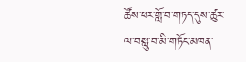ཚོས་ཕར་གློ་བ་གཏད་དུས་ཚུར་ལ་བསླུ་བ་མི་གཏོང་མཁན་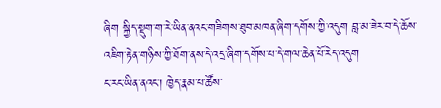ཞིག སྐྱིད་སྡུག་ག་རེ་ཡིན་ནའང་གཟིགས་ཐུབ་མཁན་ཞིག་དགོས་ཀྱི་འདུག བླ་མ་ཟེར་བ་དེ་ཆོས་འཇིག་རྟེན་གཉིས་ཀྱི་ཐོག་ནས་དེ་འདྲ་ཞིག་དགོས་པ་དེ་གལ་ཆེན་པོ་རེད་འདུག
ང་རང་ཡིན་ནའང་། ཁྱེད་རྣམ་པ་ཚོས་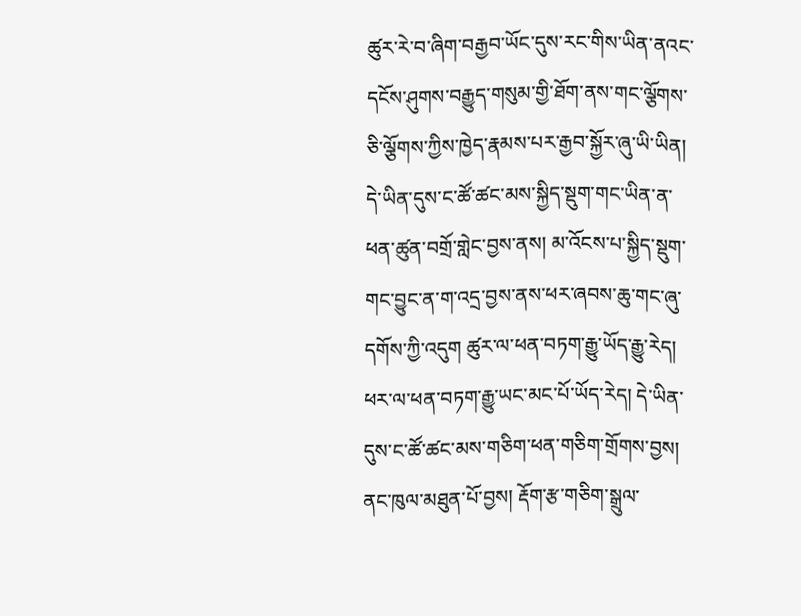ཚུར་རེ་བ་ཞིག་བརྒྱབ་ཡོང་དུས་རང་གིས་ཡིན་ནའང་དངོས་ཤུགས་བརྒྱུད་གསུམ་གྱི་ཐོག་ནས་གང་ལྕོགས་ཅི་ལྕོགས་ཀྱིས་ཁྱེད་རྣམས་པར་རྒྱབ་སྐྱོར་ཞུ་ཡི་ཡིན། དེ་ཡིན་དུས་ང་ཚོ་ཚང་མས་སྐྱིད་སྡུག་གང་ཡིན་ན་ཕན་ཚུན་བགྲོ་གླེང་བྱས་ནས། མ་འོངས་པ་སྐྱིད་སྡུག་གང་བྱུང་ན་ག་འདྲ་བྱས་ནས་ཕར་ཞབས་ཆུ་གང་ཞུ་དགོས་ཀྱི་འདུག ཚུར་ལ་ཕན་བཏག་རྒྱུ་ཡོད་རྒྱུ་རེད། ཕར་ལ་ཕན་བཏག་རྒྱུ་ཡང་མང་པོ་ཡོད་རེད། དེ་ཡིན་དུས་ང་ཚོ་ཚང་མས་གཅིག་ཕན་གཅིག་གྲོགས་བྱས། ནང་ཁུལ་མཐུན་པོ་བྱས། རྡོག་རྩ་གཅིག་སྒྲུལ་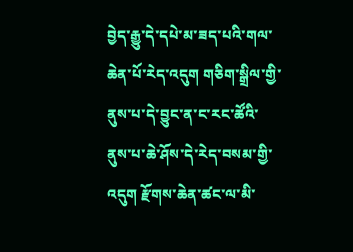བྱེད་རྒྱུ་དེ་དཔེ་མ་ཟད་པའི་གལ་ཆེན་པོ་རེད་འདུག གཅིག་སྒྲིལ་གྱི་ནུས་པ་དེ་བྱུང་ན་ང་རང་ཚོའི་ནུས་པ་ཆེ་ཤོས་དེ་རེད་བསམ་གྱི་འདུག རྫོགས་ཆེན་ཚང་ལ་མི་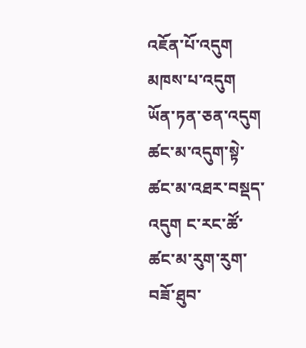འཇོན་པོ་འདུག མཁས་པ་འདུག ཡོན་ཏན་ཅན་འདུག ཚང་མ་འདུག་སྟེ་ཚང་མ་འཐར་བསྡད་འདུག ང་རང་ཚོ་ཚང་མ་རུག་རུག་བཟོ་ཐུབ་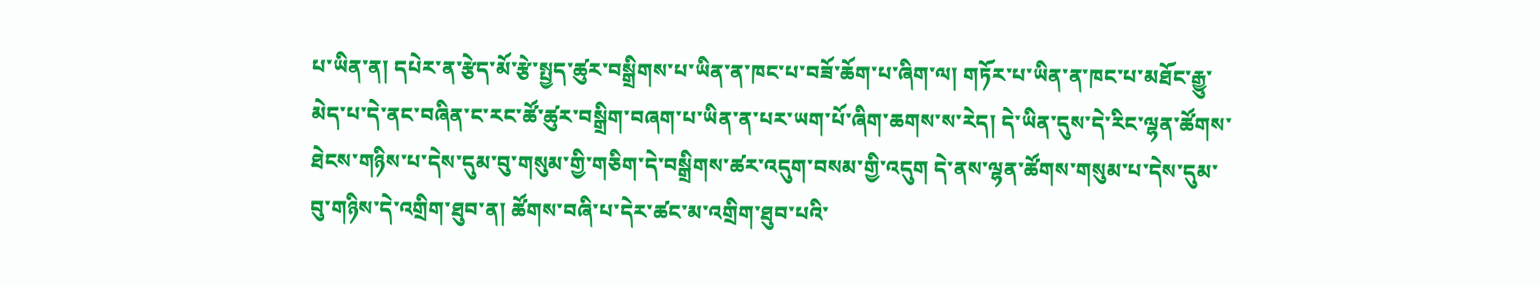པ་ཡིན་ན། དཔེར་ན་རྩེད་མོ་རྩེ་སྤྱད་ཚུར་བསྒྲིགས་པ་ཡིན་ན་ཁང་པ་བཟོ་ཆོག་པ་ཞིག་ལ། གཏོར་པ་ཡིན་ན་ཁང་པ་མཐོང་རྒྱུ་མེད་པ་དེ་ནང་བཞིན་ང་རང་ཚོ་ཚུར་བསྒྲིག་བཞག་པ་ཡིན་ན་པར་ཡག་པོ་ཞིག་ཆགས་ས་རེད། དེ་ཡིན་དུས་དེ་རིང་ལྷན་ཚོགས་ཐེངས་གཉིས་པ་དེས་དུམ་བུ་གསུམ་གྱི་གཅིག་དེ་བསྒྲིགས་ཚར་འདུག་བསམ་གྱི་འདུག དེ་ནས་ལྷན་ཚོགས་གསུམ་པ་དེས་དུམ་བུ་གཉིས་དེ་འགྲིག་ཐུབ་ན། ཚོགས་བཞི་པ་དེར་ཚང་མ་འགྲིག་ཐུབ་པའི་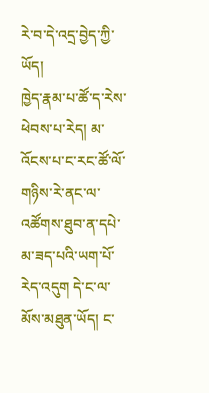རེ་བ་དེ་འདྲ་བྱེད་ཀྱི་ཡོད།
ཁྱེད་རྣམ་པ་ཚོ་ད་རེས་ཕེབས་པ་རེད། མ་འོངས་པ་ང་རང་ཚོ་ལོ་གཉིས་རེ་ནང་ལ་འཚོགས་ཐུབ་ན་དཔེ་མ་ཟད་པའི་ཡག་པོ་རེད་འདུག དེ་ང་ལ་མོས་མཐུན་ཡོད། ང་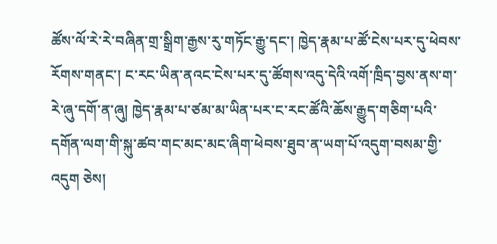ཚོས་ལོ་རེ་རེ་བཞིན་གྲ་སྒྲིག་རྒྱས་རུ་གཏོང་རྒྱུ་དང་། ཁྱེད་རྣམ་པ་ཚོ་ངེས་པར་དུ་ཕེབས་རོགས་གནང་། ང་རང་ཡིན་ནའང་ངེས་པར་དུ་ཚོགས་འདུ་དེའི་འགོ་ཁྲིད་བྱས་ནས་ག་རེ་ཞུ་དགོ་ན་ཞུ། ཁྱེད་རྣམ་པ་ཙམ་མ་ཡིན་པར་ང་རང་ཚོའི་ཆོས་རྒྱུད་གཅིག་པའི་དགོན་ལག་གི་སྐུ་ཚབ་གང་མང་མང་ཞིག་ཕེབས་ཐུབ་ན་ཡག་པོ་འདུག་བསམ་གྱི་འདུག ཅེས།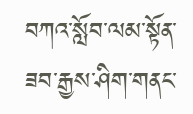བཀའ་སློབ་ལམ་སྟོན་ཟབ་རྒྱས་ཤིག་གནང་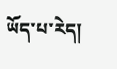ཡོད་པ་རེད།